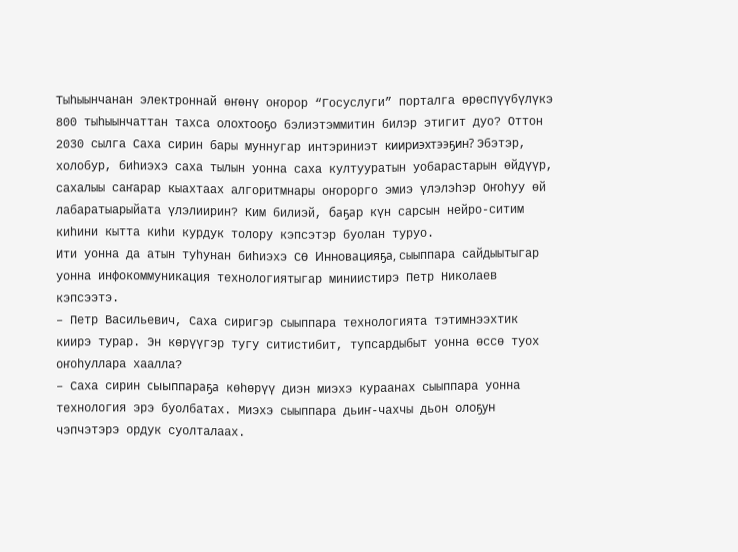Тыһыынчанан электроннай өҥөнү оҥорор “Госуслуги” порталга өрөспүүбүлүкэ 800 тыһыынчаттан тахса олохтооҕо бэлиэтэммитин билэр этигит дуо? Оттон 2030 сылга Саха сирин бары муннугар интэриниэт киириэхтээҕин? Эбэтэр, холобур, биһиэхэ саха тылын уонна саха култууратын уобарастарын өйдүүр, сахалыы саҥарар кыахтаах алгоритмнары оҥорорго эмиэ үлэлэһэр Оҥоһуу өй лабаратыарыйата үлэлиирин? Ким билиэй, баҕар күн сарсын нейро-ситим киһини кытта киһи курдук толору кэпсэтэр буолан туруо.
Ити уонна да атын туһунан биһиэхэ СӨ Инновацияҕа, сыыппара сайдыытыгар уонна инфокоммуникация технологиятыгар миниистирэ Петр Николаев кэпсээтэ.
– Петр Васильевич, Саха сиригэр сыыппара технологията тэтимнээхтик киирэ турар. Эн көрүүгэр тугу ситистибит, тупсардыбыт уонна өссө туох оҥоһуллара хаалла?
– Саха сирин сыыппараҕа көһөрүү диэн миэхэ кураанах сыыппара уонна технология эрэ буолбатах. Миэхэ сыыппара дьиҥ-чахчы дьон олоҕун чэпчэтэрэ ордук суолталаах.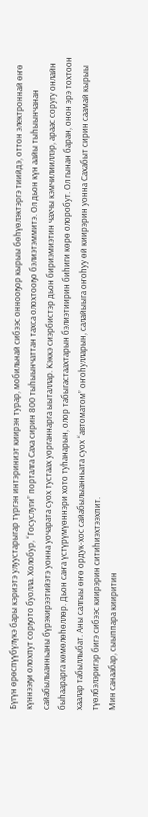Бүгүн өрөспүүбүлүкэ бары кэриэтэ улуустарыгар түргэн интэриниэт киирэн турар, мобильнай сибээс оннооҕор кырыы бөһүөлэктэргэ тиийдэ, оттон электроннай өҥө күннээҕи олохпут сорҕото буолла. Холобур, “Госуслуги” порталга Саха сирин 800 тыһыынчаттан тахса олохтооҕо бэлиэтэммитэ. Ол дьон күн аайы тыһыынчанан сайабылыанньаны бүрэкирээтийэтэ уонна уочарата суох тустаах уорганнарга ыыталлар. Кэккэ сиэрбистэр дьон бириэмиэтин чахчы кэмчилииллэр, араас соругу онлайн быһаарарга көмөлөһөллөр. Дьон саҥа үстүрүмүөннэри хото туһанарын, олор табыгастаахтарын бэлиэтиирин биһиги көрө олоробут. Ол гынан баран, онон эрэ тохтоон хаалар табыллыбат. Аны салгыы өҥө ордук-хос сайабылыанньата суох “автоматом” оҥоһулларын, салайыыга оҥоһуу өй киирэрин уонна Сахабыт сирин саамай кырыы түөлбэлэригэр бигэ сибээс киирэрин ситиһиэхтээхпит.
Мин санаабар, сыыппара кииритин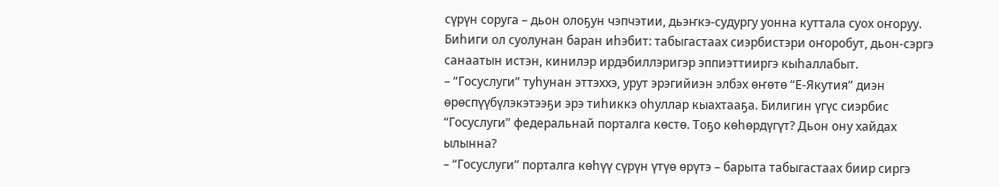сүрүн соруга – дьон олоҕун чэпчэтии, дьэҥкэ-судургу уонна куттала суох оҥоруу. Биһиги ол суолунан баран иһэбит: табыгастаах сиэрбистэри оҥоробут, дьон-сэргэ санаатын истэн, кинилэр ирдэбиллэригэр эппиэттииргэ кыһаллабыт.
– “Госуслуги” туһунан эттэххэ, урут эрэгийиэн элбэх өҥөтө “Е-Якутия” диэн өрөспүүбүлэкэтээҕи эрэ тиһиккэ оһуллар кыахтааҕа. Билигин үгүс сиэрбис “Госуслуги” федеральнай порталга көстө. Тоҕо көһөрдүгүт? Дьон ону хайдах ылынна?
– “Госуслуги” порталга көһүү сүрүн үтүө өрүтэ – барыта табыгастаах биир сиргэ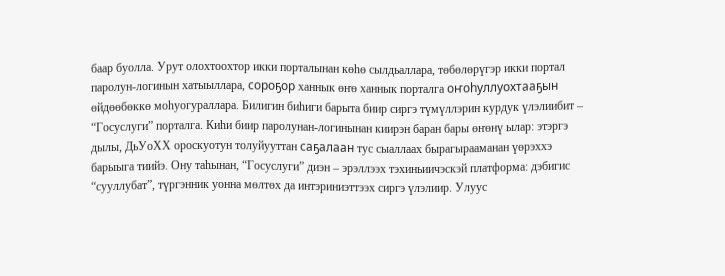баар буолла. Урут олохтоохтор икки порталынан көһө сылдьаллара, төбөлөрүгэр икки портал паролун-логинын хатыыллара, сороҕор ханнык өҥө ханнык порталга оҥоһуллуохтааҕын өйдөөбөккө моһуогураллара. Билигин биһиги барыта биир сиргэ түмүллэрин курдук үлэлиибит – “Госуслуги” порталга. Киһи биир паролунан-логинынан киирэн баран бары өҥөнү ылар: этэргэ дылы, ДьУоХХ ороскуотун толуйууттан саҕалаан тус сыаллаах бырагырааманан үөрэххэ барыыга тиийэ. Ону таһынан, “Госуслуги” диэн – эрэллээх тэхиньиичэскэй платформа: дэбигис “сууллубат”, түргэнник уонна мөлтөх да интэриниэттээх сиргэ үлэлиир. Улуус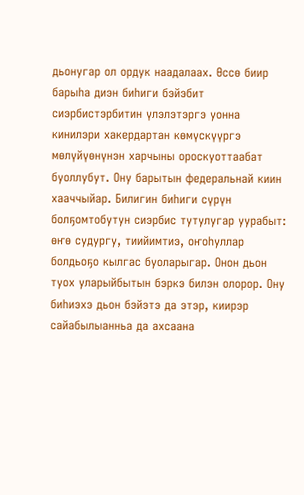дьонугар ол ордук наадалаах. Өссө биир барыһа диэн биһиги бэйэбит сиэрбистэрбитин үлэлэтэргэ уонна кинилэри хакердартан көмүскүүргэ мөлүйүөнүнэн харчыны ороскуоттаабат буоллубут. Ону барытын федеральнай киин хааччыйар. Билигин биһиги сүрүн болҕомтобутун сиэрбис тутулугар уурабыт: өҥө судургу, тиийимтиэ, оҥоһуллар болдьоҕо кылгас буоларыгар. Онон дьон туох уларыйбытын бэркэ билэн олорор. Ону биһиэхэ дьон бэйэтэ да этэр, киирэр сайабылыанньа да ахсаана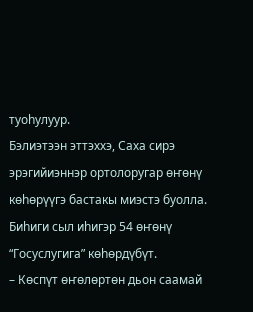туоһулуур.
Бэлиэтээн эттэххэ, Саха сирэ эрэгийиэннэр ортолоругар өҥөнү көһөрүүгэ бастакы миэстэ буолла. Биһиги сыл иһигэр 54 өҥөнү “Госуслугига” көһөрдүбүт.
– Көспүт өҥөлөртөн дьон саамай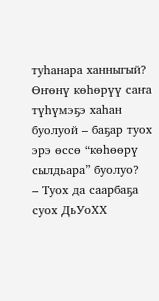туһанара ханныгый? Өҥөнү көһөрүү саҥа түһүмэҕэ хаһан буолуой – баҕар туох эрэ өссө “көһөөрү сылдьара” буолуо?
– Туох да саарбаҕа суох ДьУоХХ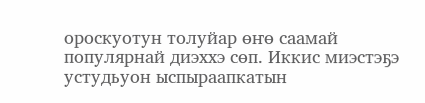ороскуотун толуйар өҥө саамай популярнай диэххэ сөп. Иккис миэстэҕэ устудьуон ыспыраапкатын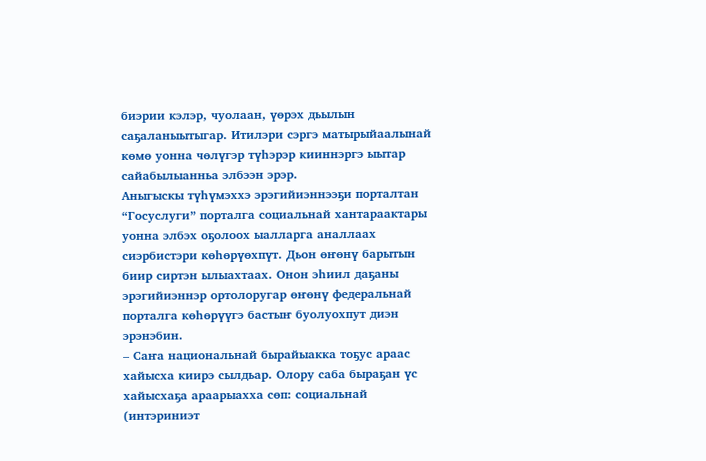биэрии кэлэр, чуолаан, үөрэх дьылын саҕаланыытыгар. Итилэри сэргэ матырыйаалынай көмө уонна чөлүгэр түһэрэр кииннэргэ ыытар сайабылыанньа элбээн эрэр.
Аныгыскы түһүмэххэ эрэгийиэннээҕи порталтан “Госуслуги” порталга социальнай хантараактары уонна элбэх оҕолоох ыалларга аналлаах сиэрбистэри көһөрүөхпүт. Дьон өҥөнү барытын биир сиртэн ылыахтаах. Онон эһиил даҕаны эрэгийиэннэр ортолоругар өҥөнү федеральнай порталга көһөрүүгэ бастыҥ буолуохпут диэн эрэнэбин.
– Саҥа национальнай бырайыакка тоҕус араас хайысха киирэ сылдьар. Олору саба быраҕан үс хайысхаҕа араарыахха сөп: социальнай (интэриниэт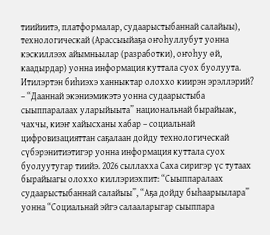тиийиитэ, платформалар, судаарыстыбаннай салайыы), технологическай (Арассыыйаҕа оҥоһуллубут уонна кэскиллээх айымньылар (разработки), оҥоһуу өй, каадырдар) уонна информация куттала суох буолуута. Итилэртэн биһиэхэ ханныктар олоххо киирэн эрэллэрий?
– “Дааннай экэниэмикэтэ уонна судаарыстыба сыыппаралаах уларыйыыта” национальнай бырайыак, чахчы, киэҥ хайысханы хабар – социальнай цифровизацияттан саҕалаан дойду технологическай сүбэрэнитиэтигэр уонна информация куттала суох буолуутугар тиийэ. 2026 сыллахха Саха сиригэр үс тутаах бырайыагы олоххо киллэриэхпит: “Сыыппаралаах судаарыстыбаннай салайыы”, “Аҕа дойду быһаарыылара” уонна “Социальнай эйгэ салааларыгар сыыппара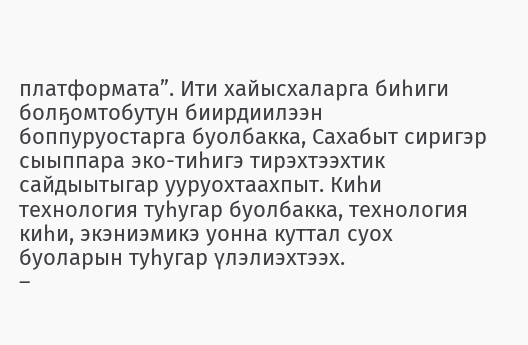платформата”. Ити хайысхаларга биһиги болҕомтобутун биирдиилээн боппуруостарга буолбакка, Сахабыт сиригэр сыыппара эко-тиһигэ тирэхтээхтик сайдыытыгар ууруохтаахпыт. Киһи технология туһугар буолбакка, технология киһи, экэниэмикэ уонна куттал суох буоларын туһугар үлэлиэхтээх.
–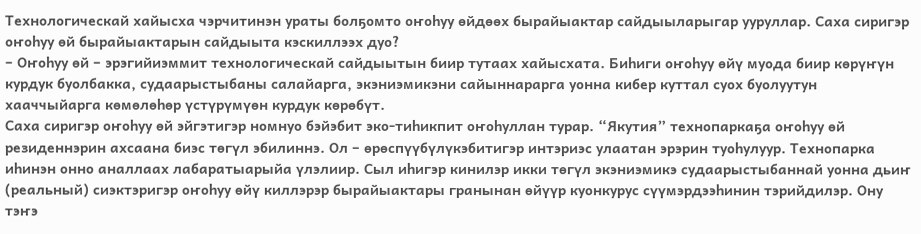Технологическай хайысха чэрчитинэн ураты болҕомто оҥоһуу өйдөөх бырайыактар сайдыыларыгар ууруллар. Саха сиригэр оҥоһуу өй бырайыактарын сайдыыта кэскиллээх дуо?
– Оҥоһуу өй – эрэгийиэммит технологическай сайдыытын биир тутаах хайысхата. Биһиги оҥоһуу өйү муода биир көрүҥүн курдук буолбакка, судаарыстыбаны салайарга, экэниэмикэни сайыннарарга уонна кибер куттал суох буолуутун хааччыйарга көмөлөһөр үстүрүмүөн курдук көрөбүт.
Саха сиригэр оҥоһуу өй эйгэтигэр номнуо бэйэбит эко-тиһикпит оҥоһуллан турар. “Якутия” технопаркаҕа оҥоһуу өй резиденнэрин ахсаана биэс төгүл эбилиннэ. Ол – өрөспүүбүлүкэбитигэр интэриэс улаатан эрэрин туоһулуур. Технопарка иһинэн онно аналлаах лабаратыарыйа үлэлиир. Сыл иһигэр кинилэр икки төгүл экэниэмикэ судаарыстыбаннай уонна дьиҥ (реальный) сиэктэригэр оҥоһуу өйү киллэрэр бырайыактары гранынан өйүүр куонкурус сүүмэрдээһинин тэрийдилэр. Ону тэҥэ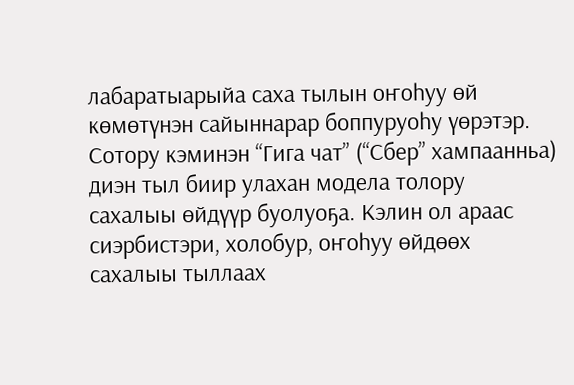лабаратыарыйа саха тылын оҥоһуу өй көмөтүнэн сайыннарар боппуруоһу үөрэтэр. Сотору кэминэн “Гига чат” (“Сбер” хампаанньа) диэн тыл биир улахан модела толору сахалыы өйдүүр буолуоҕа. Кэлин ол араас сиэрбистэри, холобур, оҥоһуу өйдөөх сахалыы тыллаах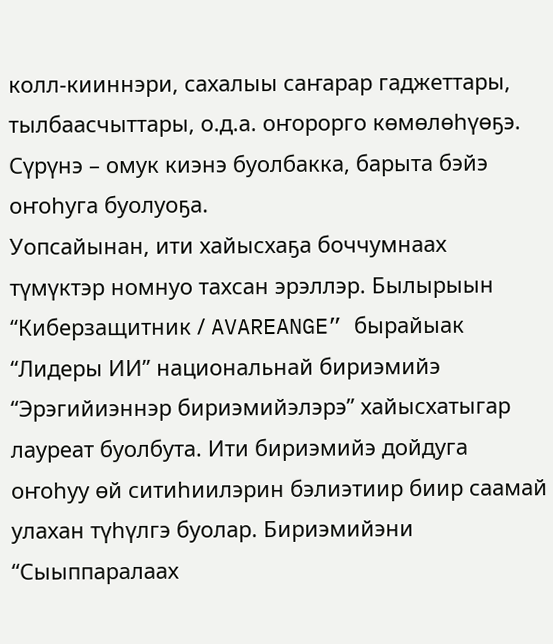колл-кииннэри, сахалыы саҥарар гаджеттары, тылбаасчыттары, о.д.а. оҥорорго көмөлөһүөҕэ. Сүрүнэ – омук киэнэ буолбакка, барыта бэйэ оҥоһуга буолуоҕа.
Уопсайынан, ити хайысхаҕа боччумнаах түмүктэр номнуо тахсан эрэллэр. Былырыын “Киберзащитник / AVAREANGE” бырайыак “Лидеры ИИ” национальнай бириэмийэ “Эрэгийиэннэр бириэмийэлэрэ” хайысхатыгар лауреат буолбута. Ити бириэмийэ дойдуга оҥоһуу өй ситиһиилэрин бэлиэтиир биир саамай улахан түһүлгэ буолар. Бириэмийэни “Сыыппаралаах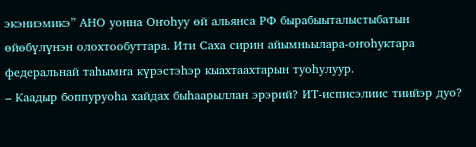экэниэмикэ” АНО уонна Оҥоһуу өй альянса РФ бырабыыталыстыбатын өйөбүлүнэн олохтообуттара. Ити Саха сирин айымньылара-оҥоһуктара федеральнай таһымҥа күрэстэһэр кыахтаахтарын туоһулуур.
– Каадыр боппуруоһа хайдах быһаарыллан эрэрий? ИТ-исписэлиис тиийэр дуо?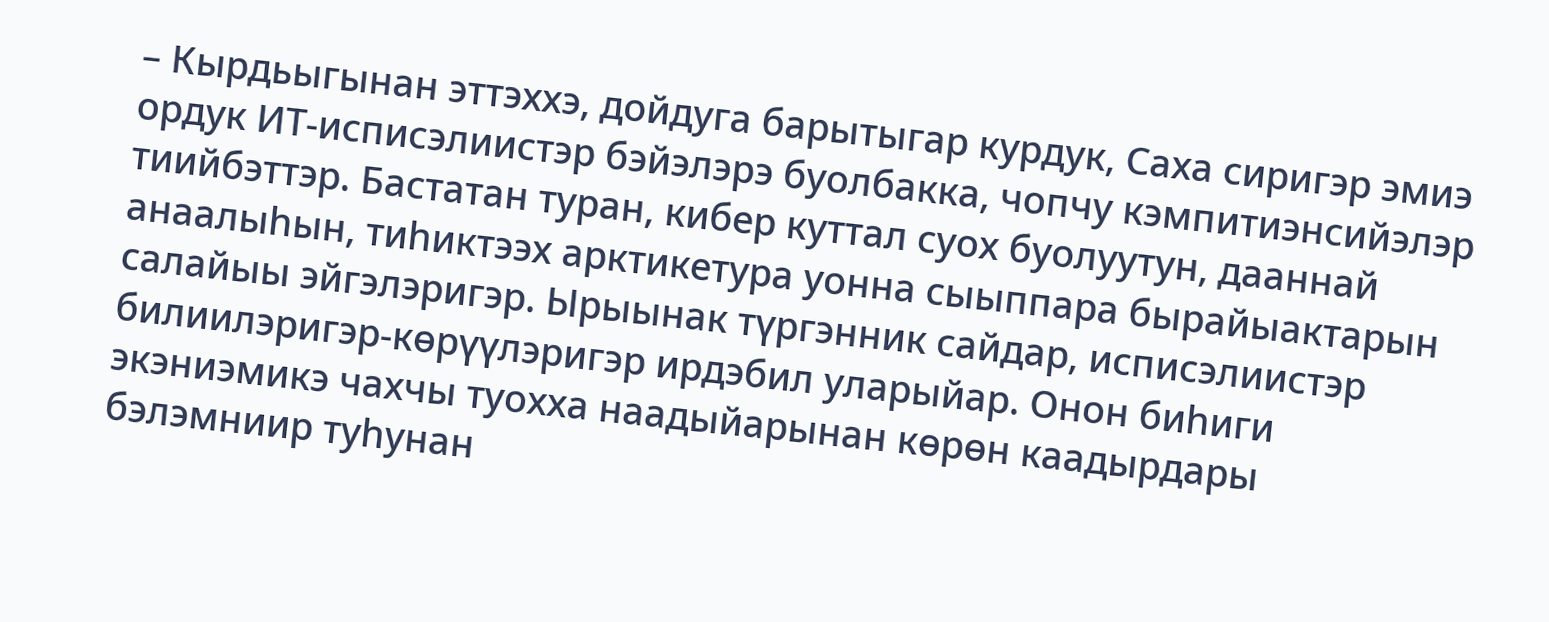– Кырдьыгынан эттэххэ, дойдуга барытыгар курдук, Саха сиригэр эмиэ ордук ИТ-исписэлиистэр бэйэлэрэ буолбакка, чопчу кэмпитиэнсийэлэр тиийбэттэр. Бастатан туран, кибер куттал суох буолуутун, дааннай анаалыһын, тиһиктээх арктикетура уонна сыыппара бырайыактарын салайыы эйгэлэригэр. Ырыынак түргэнник сайдар, исписэлиистэр билиилэригэр-көрүүлэригэр ирдэбил уларыйар. Онон биһиги экэниэмикэ чахчы туохха наадыйарынан көрөн каадырдары бэлэмниир туһунан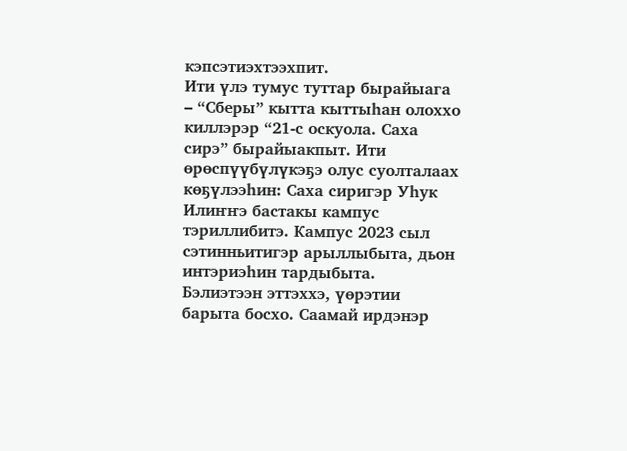кэпсэтиэхтээхпит.
Ити үлэ тумус туттар бырайыага – “Сберы” кытта кыттыһан олоххо киллэрэр “21-с оскуола. Саха сирэ” бырайыакпыт. Ити өрөспүүбүлүкэҕэ олус суолталаах көҕүлээһин: Саха сиригэр Уһук Илиҥҥэ бастакы кампус тэриллибитэ. Кампус 2023 сыл сэтинньитигэр арыллыбыта, дьон интэриэһин тардыбыта. Бэлиэтээн эттэххэ, үөрэтии барыта босхо. Саамай ирдэнэр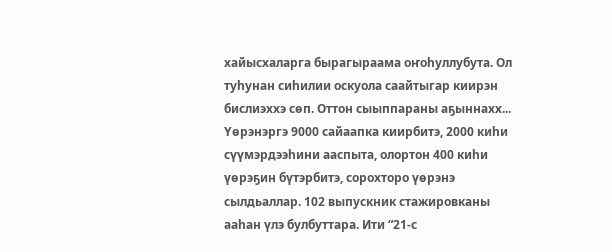хайысхаларга бырагыраама оҥоһуллубута. Ол туһунан сиһилии оскуола саайтыгар киирэн бислиэххэ сөп. Оттон сыыппараны аҕыннахх... Үөрэнэргэ 9000 сайаапка киирбитэ, 2000 киһи сүүмэрдээһини ааспыта, олортон 400 киһи үөрэҕин бүтэрбитэ, сорохторо үөрэнэ сылдьаллар. 102 выпускник стажировканы ааһан үлэ булбуттара. Ити “21-с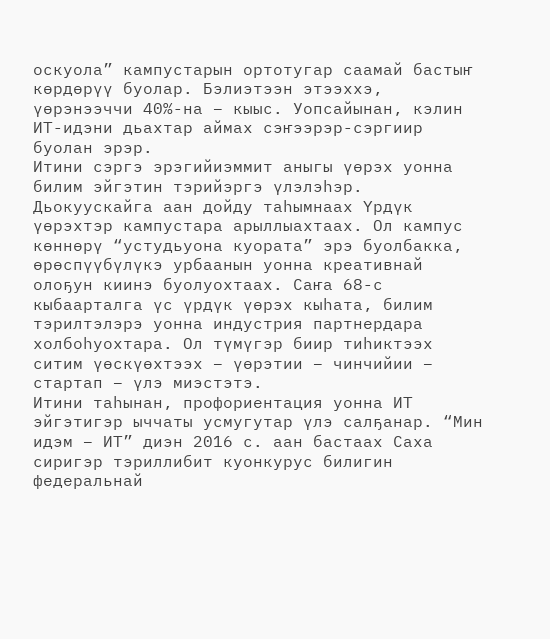оскуола” кампустарын ортотугар саамай бастыҥ көрдөрүү буолар. Бэлиэтээн этээххэ, үөрэнээччи 40%-на – кыыс. Уопсайынан, кэлин ИТ-идэни дьахтар аймах сэҥээрэр-сэргиир буолан эрэр.
Итини сэргэ эрэгийиэммит аныгы үөрэх уонна билим эйгэтин тэрийэргэ үлэлэһэр. Дьокуускайга аан дойду таһымнаах Үрдүк үөрэхтэр кампустара арыллыахтаах. Ол кампус көннөрү “устудьуона куората” эрэ буолбакка, өрөспүүбүлүкэ урбаанын уонна креативнай олоҕун киинэ буолуохтаах. Саҥа 68-с кыбаарталга үс үрдүк үөрэх кыһата, билим тэрилтэлэрэ уонна индустрия партнердара холбоһуохтара. Ол түмүгэр биир тиһиктээх ситим үөскүөхтээх – үөрэтии – чинчийии – стартап – үлэ миэстэтэ.
Итини таһынан, профориентация уонна ИТ эйгэтигэр ыччаты усмугутар үлэ салҕанар. “Мин идэм – ИТ” диэн 2016 с. аан бастаах Саха сиригэр тэриллибит куонкурус билигин федеральнай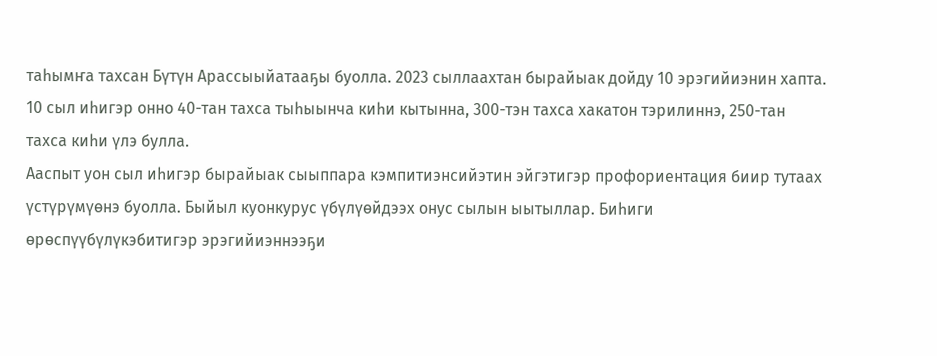таһымҥа тахсан Бүтүн Арассыыйатааҕы буолла. 2023 сыллаахтан бырайыак дойду 10 эрэгийиэнин хапта. 10 сыл иһигэр онно 40-тан тахса тыһыынча киһи кытынна, 300-тэн тахса хакатон тэрилиннэ, 250-тан тахса киһи үлэ булла.
Ааспыт уон сыл иһигэр бырайыак сыыппара кэмпитиэнсийэтин эйгэтигэр профориентация биир тутаах үстүрүмүөнэ буолла. Быйыл куонкурус үбүлүөйдээх онус сылын ыытыллар. Биһиги өрөспүүбүлүкэбитигэр эрэгийиэннээҕи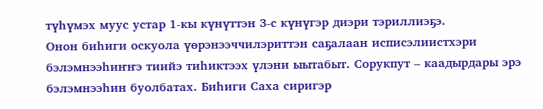түһүмэх муус устар 1-кы күнүттэн 3-с күнүгэр диэри тэриллиэҕэ.
Онон биһиги оскуола үөрэнээччилэриттэн саҕалаан исписэлиистхэри бэлэмнээһиҥҥэ тиийэ тиһиктээх үлэни ыытабыт. Сорукпут – каадырдары эрэ бэлэмнээһин буолбатах. Биһиги Саха сиригэр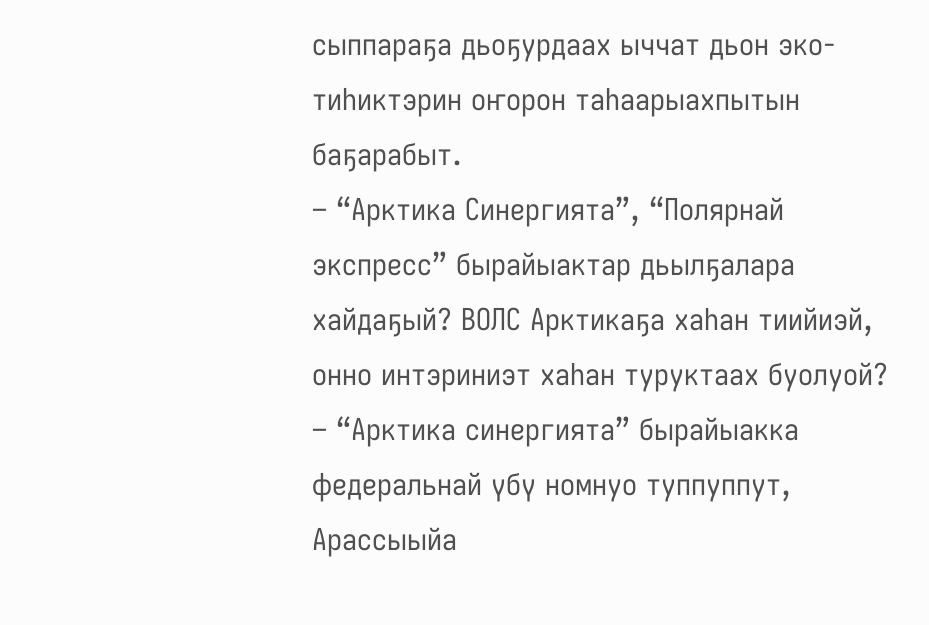сыппараҕа дьоҕурдаах ыччат дьон эко-тиһиктэрин оҥорон таһаарыахпытын баҕарабыт.
– “Арктика Синергията”, “Полярнай экспресс” бырайыактар дьылҕалара хайдаҕый? ВОЛС Арктикаҕа хаһан тиийиэй, онно интэриниэт хаһан туруктаах буолуой?
– “Арктика синергията” бырайыакка федеральнай үбү номнуо туппуппут, Арассыыйа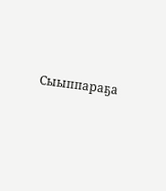Сыыппараҕа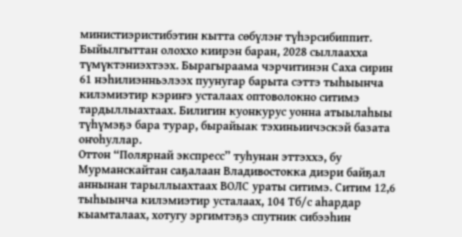министиэристибэтин кытта сөбүлэҥ түһэрсибиппит. Быйылгыттан олоххо киирэн баран, 2028 сыллаахха түмүктэниэхтээх. Бырагыраама чэрчитинэн Саха сирин 61 нэһилиэнньэлээх пуунугар барыта сэттэ тыһыынча килэмиэтир кэриҥэ усталаах оптоволокно ситимэ тардыллыахтаах. Билигин куонкурус уонна атыылаһыы түһүмэҕэ бара турар, бырайыак тэхиньиичэскэй базата оҥоһуллар.
Оттон “Полярнай экспресс” туһунан эттэххэ, бу Мурманскайтан саҕалаан Владивостокка диэри байҕал аннынан тарыллыахтаах ВОЛС ураты ситимэ. Ситим 12,6 тыһыынча килэмиэтир усталаах, 104 Тб/с аһардар кыамталаах, хотугу эргимтэҕэ спутник сибээһин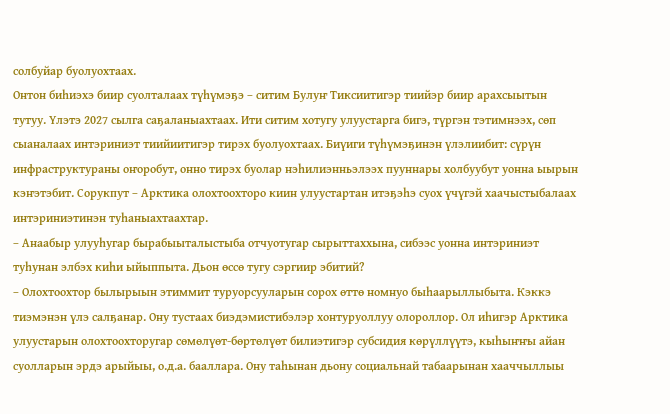солбуйар буолуохтаах.
Онтон биһиэхэ биир суолталаах түһүмэҕэ – ситим Булуҥ Тиксиитигэр тиийэр биир арахсыытын тутуу. Үлэтэ 2027 сылга саҕаланыахтаах. Ити ситим хотугу улуустарга бигэ, түргэн тэтимнээх, сөп сыаналаах интэриниэт тиийиитигэр тирэх буолуохтаах. Биүиги түһүмэҕинэн үлэлиибит: сүрүн инфраструктураны оҥоробут, онно тирэх буолар нэһилиэнньэлээх пууннары холбуубут уонна ыырын кэҥэтэбит. Сорукпут – Арктика олохтоохторо киин улуустартан итэҕэһэ суох үчүгэй хаачыстыбалаах интэриниэтинэн туһаныахтаахтар.
– Анаабыр улууһугар бырабыыталыстыба отчуотугар сырыттаххына, сибээс уонна интэриниэт туһунан элбэх киһи ыйыппыта. Дьон өссө тугу сэргиир эбитий?
– Олохтоохтор былырыын этиммит туруорсууларын сорох өттө номнуо быһаарыллыбыта. Кэккэ тиэмэнэн үлэ салҕанар. Ону тустаах биэдэмистибэлэр хонтуруоллуу олороллор. Ол иһигэр Арктика улуустарын олохтоохторугар сөмөлүөт-бөртөлүөт билиэтигэр субсидия көрүллүүтэ, кыһыҥҥы айан суолларын эрдэ арыйыы, о.д.а. бааллара. Ону таһынан дьону социальнай табаарынан хааччыллыы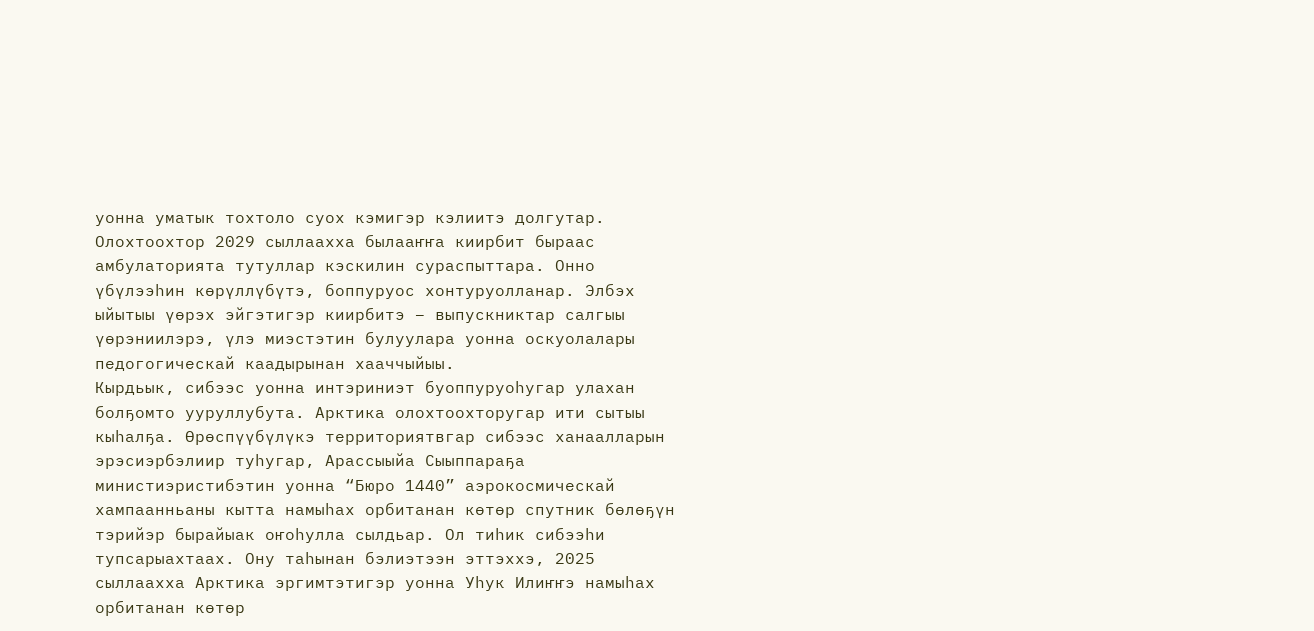уонна уматык тохтоло суох кэмигэр кэлиитэ долгутар.
Олохтоохтор 2029 сыллаахха былааҥҥа киирбит быраас амбулаторията тутуллар кэскилин сураспыттара. Онно үбүлээһин көрүллүбүтэ, боппуруос хонтуруолланар. Элбэх ыйытыы үөрэх эйгэтигэр киирбитэ – выпускниктар салгыы үөрэниилэрэ, үлэ миэстэтин булуулара уонна оскуолалары педогогическай каадырынан хааччыйыы.
Кырдьык, сибээс уонна интэриниэт буоппуруоһугар улахан болҕомто ууруллубута. Арктика олохтоохторугар ити сытыы кыһалҕа. Өрөспүүбүлүкэ территориятвгар сибээс ханаалларын эрэсиэрбэлиир туһугар, Арассыыйа Сыыппараҕа министиэристибэтин уонна “Бюро 1440” аэрокосмическай хампаанньаны кытта намыһах орбитанан көтөр спутник бөлөҕүн тэрийэр бырайыак оҥоһулла сылдьар. Ол тиһик сибээһи тупсарыахтаах. Ону таһынан бэлиэтээн эттэххэ, 2025 сыллаахха Арктика эргимтэтигэр уонна Уһук Илиҥҥэ намыһах орбитанан көтөр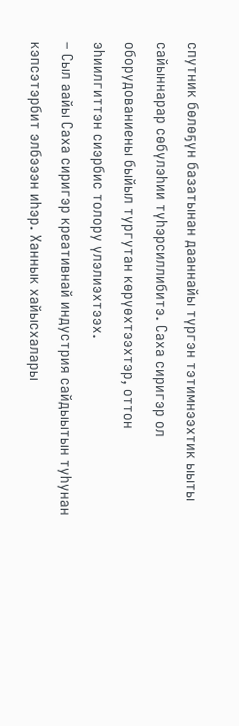спутник бөлөҕүн базатынан дааннайы түргэн тэтимнээхтик ыыты сайыннарар сөбүлэһии түһэрсиллибитэ. Саха сиригэр ол оборудованиены быйыл тургутан көрүөхтээхтэр, оттон эһиилгиттэн сиэрбис толору үлэлиэхтээх.
– Сыл аайы Саха сиригэр креативнай индустрия сайдыытын туһунан кэпсэтэрбит элбэээн иһэр. Ханнык хайысхалары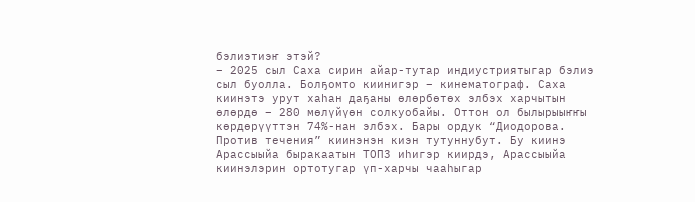бэлиэтиэҥ этэй?
– 2025 сыл Саха сирин айар-тутар индиустриятыгар бэлиэ сыл буолла. Болҕомто киинигэр – кинематограф. Саха киинэтэ урут хаһан даҕаны өлөрбөтөх элбэх харчытын өлөрдө – 280 мөлүйүөн солкуобайы. Оттон ол былырыыҥҥы көрдөрүүттэн 74%-нан элбэх. Бары ордук “Диодорова. Против течения” киинэнэн киэн тутуннубут. Бу киинэ Арассыыйа быракаатын ТОП3 иһигэр киирдэ, Арассыыйа киинэлэрин ортотугар үп-харчы чааһыгар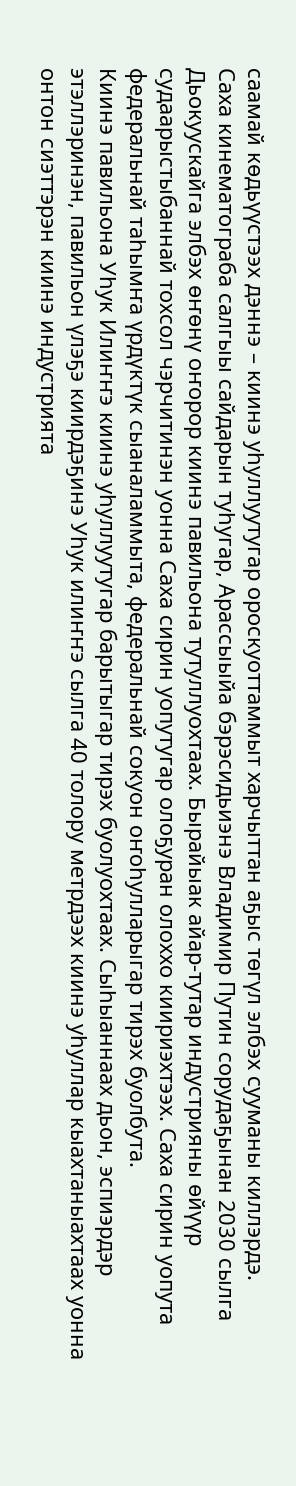саамай көдьүүстээх дэннэ – киинэ уһуллуутугар ороскуоттаммыт харчыттан аҕыс төгүл элбэх сууманы киллэрдэ.
Саха кинематограба салгыы сайдарын туһугар, Арассыыйа бэрэсидьиэнэ Владимир Путин сорудаҕынан 2030 сылга Дьокуускайга элбэх өҥөнү оҥорор киинэ павильона тутуллуохтаах. Бырайыак айар-тутар индустрияны өйүүр судаарыстыбаннай тохсол чэрчитинэн уонна Саха сирин уопутугар олоҕуран олоххо киириэхтээх. Саха сирин уопута федеральнай таһымҥа үрдүктүк сыаналаммыта, федеральнай сокуон оҥоһулларыгар тирэх буолбута.
Киинэ павильона Уһук Илиҥҥэ киинэ уһуллуутугар барытыгар тирэх буолуохтаах. Сыһыаннаах дьон, эспиэрдэр этэллэринэн, павильон үлэҕэ киирдэҕинэ Уһук илиҥҥэ сылга 40 толору метрдээх киинэ уһуллар кыахтаныахтаах уонна онтон сиэттэрэн киинэ индустрията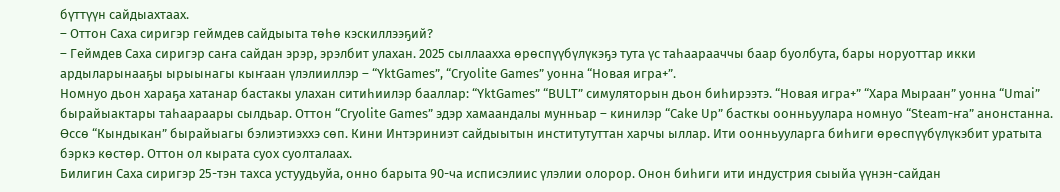бүттүүн сайдыахтаах.
– Оттон Саха сиригэр геймдев сайдыыта төһө кэскиллээҕий?
– Геймдев Саха сиригэр саҥа сайдан эрэр, эрэлбит улахан. 2025 сыллаахха өрөспүүбүлүкэҕэ тута үс таһаарааччы баар буолбута, бары норуоттар икки ардыларынааҕы ырыынагы кыҥаан үлэлииллэр – “YktGames”, “Cryolite Games” уонна “Новая игра+”.
Номнуо дьон хараҕа хатанар бастакы улахан ситиһиилэр бааллар: “YktGames” “BULT” симуляторын дьон биһирээтэ. “Новая игра+” “Хара Мыраан” уонна “Umai” бырайыактары таһаараары сылдьар. Оттон “Cryolite Games” эдэр хамаандалы мунньар – кинилэр “Cake Up” басткы оонньуулара номнуо “Steam-ҥа” анонстанна. Өссө “Кындыкан” бырайыагы бэлиэтиэххэ сөп. Кини Интэриниэт сайдыытын институтуттан харчы ыллар. Ити оонньууларга биһиги өрөспүүбүлүкэбит уратыта бэркэ көстөр. Оттон ол кырата суох суолталаах.
Билигин Саха сиригэр 25-тэн тахса устуудьуйа, онно барыта 90-ча исписэлиис үлэлии олорор. Онон биһиги ити индустрия сыыйа үүнэн-сайдан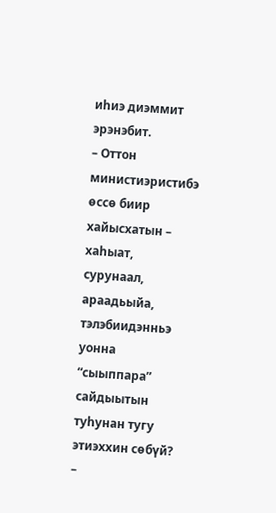иһиэ диэммит эрэнэбит.
– Оттон министиэристибэ өссө биир хайысхатын – хаһыат, сурунаал, араадьыйа, тэлэбиидэнньэ уонна “сыыппара” сайдыытын туһунан тугу этиэххин сөбүй?
–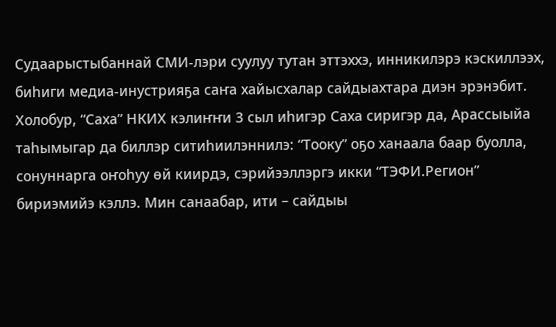Судаарыстыбаннай СМИ-лэри суулуу тутан эттэххэ, инникилэрэ кэскиллээх, биһиги медиа-инустрияҕа саҥа хайысхалар сайдыахтара диэн эрэнэбит. Холобур, “Саха” НКИХ кэлиҥҥи 3 сыл иһигэр Саха сиригэр да, Арассыыйа таһымыгар да биллэр ситиһиилэннилэ: “Тооку” оҕо ханаала баар буолла, сонуннарга оҥоһуу өй киирдэ, сэрийээллэргэ икки “ТЭФИ.Регион” бириэмийэ кэллэ. Мин санаабар, ити – сайдыы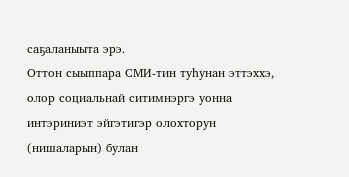саҕаланыыта эрэ.
Оттон сыыппара СМИ-тин туһунан эттэххэ, олор социальнай ситимнэргэ уонна интэриниэт эйгэтигэр олохторун (нишаларын) булан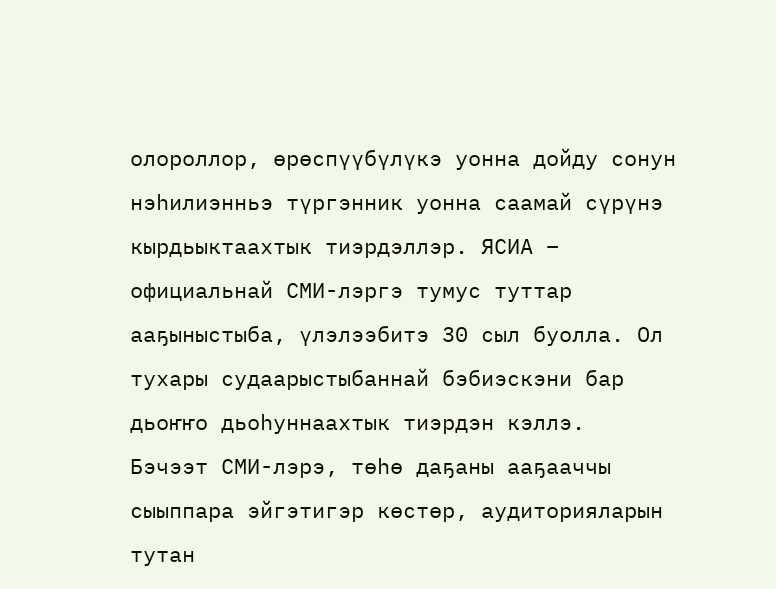олороллор, өрөспүүбүлүкэ уонна дойду сонун нэһилиэнньэ түргэнник уонна саамай сүрүнэ кырдьыктаахтык тиэрдэллэр. ЯСИА – официальнай СМИ-лэргэ тумус туттар ааҕыныстыба, үлэлээбитэ 30 сыл буолла. Ол тухары судаарыстыбаннай бэбиэскэни бар дьоҥҥо дьоһуннаахтык тиэрдэн кэллэ.
Бэчээт СМИ-лэрэ, төһө даҕаны ааҕааччы сыыппара эйгэтигэр көстөр, аудиторияларын тутан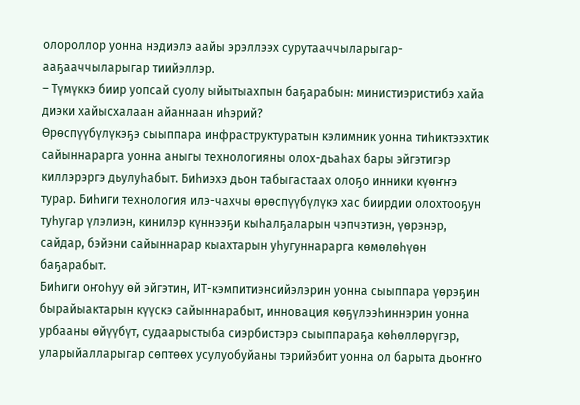олороллор уонна нэдиэлэ аайы эрэллээх сурутааччыларыгар-ааҕааччыларыгар тиийэллэр.
– Түмүккэ биир уопсай суолу ыйытыахпын баҕарабын: министиэристибэ хайа диэки хайысхалаан айаннаан иһэрий?
Өрөспүүбүлүкэҕэ сыыппара инфраструктуратын кэлимник уонна тиһиктээхтик сайыннарарга уонна аныгы технологияны олох-дьаһах бары эйгэтигэр киллэрэргэ дьулуһабыт. Биһиэхэ дьон табыгастаах олоҕо инники күөҥҥэ турар. Биһиги технология илэ-чахчы өрөспүүбүлүкэ хас биирдии олохтооҕун туһугар үлэлиэн, кинилэр күннээҕи кыһалҕаларын чэпчэтиэн, үөрэнэр, сайдар, бэйэни сайыннарар кыахтарын уһугуннарарга көмөлөһүөн баҕарабыт.
Биһиги оҥоһуу өй эйгэтин, ИТ-кэмпитиэнсийэлэрин уонна сыыппара үөрэҕин бырайыактарын күүскэ сайыннарабыт, инновация көҕүлээһиннэрин уонна урбааны өйүүбүт, судаарыстыба сиэрбистэрэ сыыппараҕа көһөллөрүгэр, уларыйалларыгар сөптөөх усулуобуйаны тэрийэбит уонна ол барыта дьоҥҥо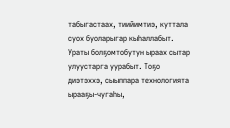табыгастаах, тиийимтиэ, куттала суох буоларыгар кыһаллабыт.
Ураты болҕомтобутун ыраах сытар улуустарга уурабыт. Тоҕо диэтэххэ, сыыппара технологията ырааҕы-чугаһы,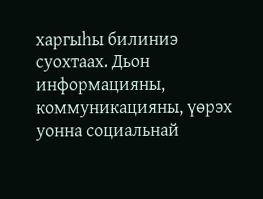харгыһы билиниэ суохтаах. Дьон информацияны, коммуникацияны, үөрэх уонна социальнай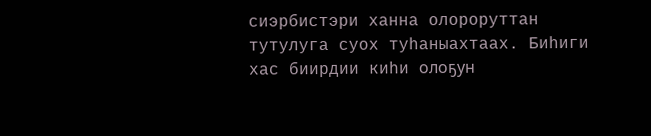сиэрбистэри ханна олороруттан тутулуга суох туһаныахтаах. Биһиги хас биирдии киһи олоҕун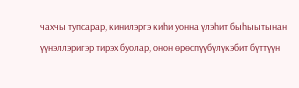чахчы тупсарар, кинилэргэ киһи уонна үлэһит быһыытынан үүнэллэригэр тирэх буолар, онон өрөспүүбүлүкэбит бүттүүн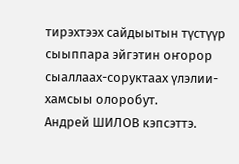тирэхтээх сайдыытын түстүүр сыыппара эйгэтин оҥорор сыаллаах-соруктаах үлэлии-хамсыы олоробут.
Андрей ШИЛОВ кэпсэттэ.